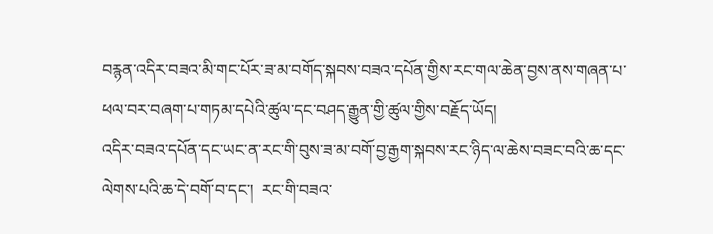བརྙན་འདིར་བཟའ་མི་གང་པོར་ཟ་མ་བགོད་སྐབས་བཟའ་དཔོན་གྱིས་རང་གལ་ཆེན་བྱས་ནས་གཞན་པ་ཕལ་བར་བཞག་པ་གཏམ་དཔེའི་ཚུལ་དང་བཤད་རྒྱུན་གྱི་ཚུལ་གྱིས་བརྗོད་ཡོད།
འདིར་བཟའ་དཔོན་དང་ཡང་ན་རང་གི་བུས་ཟ་མ་བགོ་བྱ་རྒྱག་སྐབས་རང་ཉིད་ལ་ཆེས་བཟང་བའི་ཆ་དང་ལེགས་པའི་ཆ་དེ་བགོ་བ་དང་།  རང་གི་བཟའ་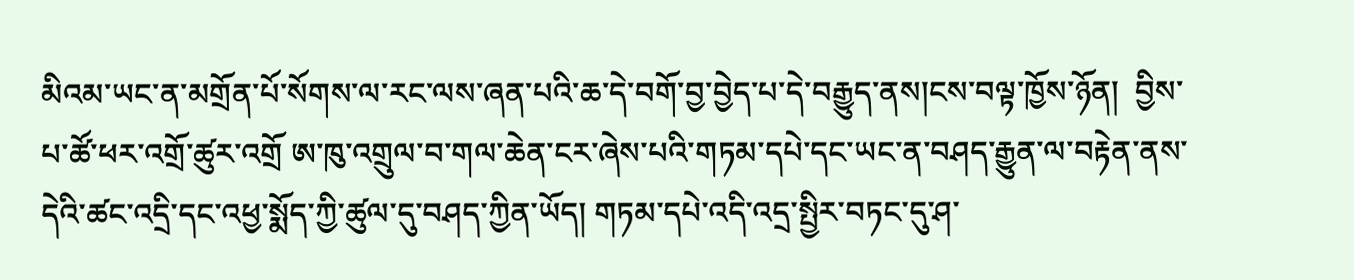མིའམ་ཡང་ན་མགྲོན་པོ་སོགས་ལ་རང་ལས་ཞན་པའི་ཆ་དེ་བགོ་བྱ་བྱེད་པ་དེ་བརྒྱུད་ནས།ངས་བལྟ་ཁྱོས་ཉོན།  བྱིས་པ་ཚོ་ཕར་འགྲོ་ཚུར་འགྲོ ཨ་ཁུ་འགྲུལ་བ་གལ་ཆེན་ངར་ཞེས་པའི་གཏམ་དཔེ་དང་ཡང་ན་བཤད་རྒྱུན་ལ་བརྟེན་ནས་དེའི་ཚང་འདྲི་དང་འཕྱ་སྨོད་ཀྱི་ཚུལ་དུ་བཤད་ཀྱིན་ཡོད། གཏམ་དཔེ་འདི་འདྲ་སྤྱིར་བཏང་དུ་ཤ་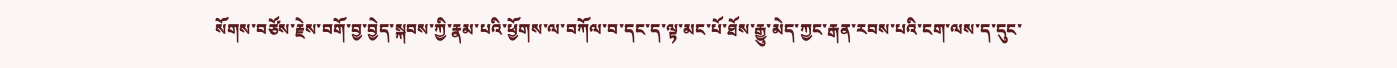སོགས་བཙོས་རྗེས་བགོ་བྱ་བྱེད་སྐབས་ཀྱི་རྣམ་པའི་ཕྱོགས་ལ་བཀོལ་བ་དང་ད་ལྟ་མང་པོ་ཐོས་རྒྱུ་མེད་ཀྱང་རྒན་རབས་པའི་ངག་ལས་ད་དུང་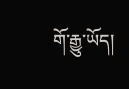གོ་རྒྱུ་ཡོད།